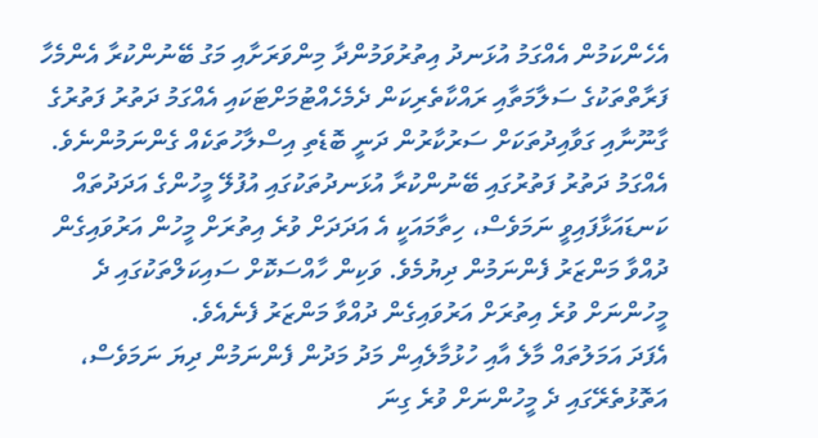އެހެންކަމުން އެއްގަމު އުޅަނދު އިތުރުވަމުންދާ މިންވަރަށާއި މަގު ބޭނުންކުރާ އެންމެހާ ފަރާތްތަކުގެ ސަލާމަތާއި ރައްކާތެރިކަން ދެމެހެއްޓުމަށްޓަކައި އެއްގަމު ދަތުރު ފަތުރުގެ ގާނޫނާއި ގަވާއިދުތަކަށް ސަރުކާރުން ދަނީ ބޮޑެތި އިސްލާހުތަކެއް ގެންނަމުންނެވެ.
އެއްގަމު ދަތުރު ފަތުރުގައި ބޭނުންކުރާ އުޅަނދުތަކުގައި އުފުލޭ މީހުންގެ އަދަދުތައް ކަނޑައަޅާފައިވީ ނަމަވެސް، ހިތާމައަކީ އެ އަދަދަށް ވުރެ އިތުރަށް މީހުން އަރުވައިގެން ދުއްވާ މަންޒަރު ފެންނަމުން ދިޔުމެވެ. ވަކިން ހާއްސަކޮށް ސައިކަލްތަކުގައި ދެ މީހުންނަށް ވުރެ އިތުރަށް އަރުވައިގެން ދުއްވާ މަންޒަރު ފެނެއެވެ.
އެފަދަ އަމަލުތައް މާލެ އާއި ހުޅުމާލެއިން މަދު މަދުން ފެންނަމުން ދިޔަ ނަމަވެސް، އަތޮޅުތެރޭގައި ދެ މީހުންނަށް ވުރެ ގިނަ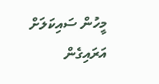މީހުން ސައިކަލަށް އަރައިގެން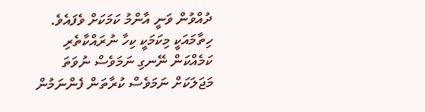ދުއްވުން ވަނީ އާންމު ކަމަކަށް ވެފައެވެ. ހިތާމައަކީ މިކަމަކީ ކިހާ ނުރައްކާތެރި ކަމެއްކަން ނޭނގި ނަމަވެސް ނުވަތަ މަޖަލަކަށް ނަމަވެސް ކުރާތަން ފެންނަމުން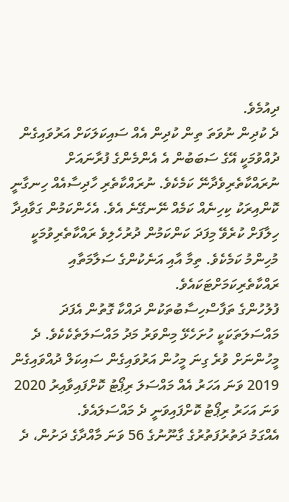ދިއުމެވެ.
ދެ ކުދިން ނުވަތަ ތިން ކުދިން އެއް ސައިކަލަކަށް އަރުވައިގެން ދުއްވުމަކީ އޭގެ ސަބަބުން އެ އެންމެންގެ ފުރާނައަށް ނުރައްކާތެރިވެދާނޭ ކަމެކެވެ. ނުރައްކާތެރި ހާދިސާއެއް ހިނގާނީ ކޮންއިރަކު ކިހިނެއް ކަމެއް ނޭނގޭނެ އެވެ. އެހެންކަމުން ގަވާއިދާ ހިލާފަށް ކުރެވޭ މިފަދަ ކަންކަމުން ދުރުހެލިވެ ރައްކާތެރިވުމަކީ މުހިންމު ކަމެކެވެ. ތިމާ އާއި އަނެކުންގެ ސަލާމަތާއި ރައްކާތެރިކަމަށްޓަކައެވެ.
ފުލުހުންގެ ތަފާސްހިސާބުތަކުން ދައްކާ ގޮތުން އެފަދަ މައްސަލަތަކަކީ ހުށަހެޅޭ މިންވަރު މަދު މައްސަލަތެކެކެވެ. ދެ މީހުންނަށް ވުރެ ގިނަ މީހުން އަރުވައިގެން ސައިކަލް ދުއްވައިގެން 2019 ވަނަ އަހަރު އެއް މައްސަލަ ރިޕޯޓު ކޮށްފައިވާއިރު 2020 ވަނަ އަހަރު ރިޕޯޓު ކޮށްފައިވަނީ ދެ މައްސަލައެވެ.
އެއްގަމު ދަތުރުފަތުރުގެ ގާނޫނުގެ 56 ވަނަ މާއްދާގެ ދަށުން، ދެ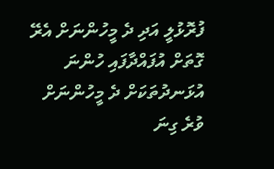ފުރޮޅުލީ އަދި ދެ މީހުންނަށް އެރޭ ގޮތަށް އުފައްދާފައި ހުންނަ އުޅަނދުތަކަށް ދެ މީހުންނަށް ވުރެ ގިނަ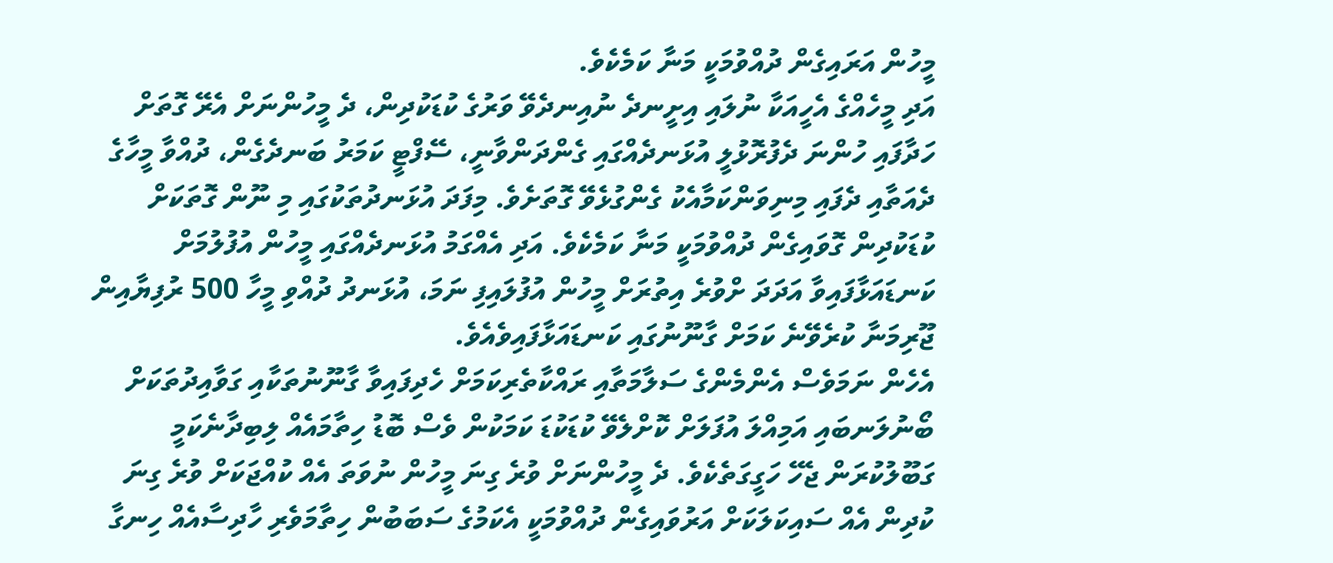މީހުން އަރައިގެން ދުއްވުމަކީ މަނާ ކަމެކެވެ.
އަދި މީހެއްގެ އެހީއަކާ ނުލައި އިށީނދެ ނުއިނދެވޭ ވަރުގެ ކުޑަކުދިން، ދެ މީހުންނަށް އެރޭ ގޮތަށް ހަދާފައި ހުންނަ ދެފުރޮޅުލީ އުޅަނދެއްގައި ގެންދަންވާނީ، ސޭފްޓީ ކަމަރު ބަނދެގެން، ދުއްވާ މީހާގެ ދެއަތާއި ދެފައި މިނިވަންކަމާއެކު ގެންގުޅެވޭ ގޮތަށެވެ. މިފަދަ އުޅަނދުތަކުގައި މި ނޫން ގޮތަކަށް ކުޑަކުދިން ގޮވައިގެން ދުއްވުމަކީ މަނާ ކަމެކެވެ. އަދި އެއްގަމު އުޅަނދެއްގައި މީހުން އުފުލުމަށް ކަނޑައަޅާފައިވާ އަދަދަ ށްވުރެ އިތުރަށް މީހުން އުފުލައިފި ނަމަ، އުޅަނދު ދުއްވި މީހާ 500 ރުފިޔާއިން ޖޫރިމަނާ ކުރެވޭނެ ކަމަށް ގާނޫނުގައި ކަނޑައަޅާފައިވެއެވެ.
އެހެން ނަމަވެސް އެންމެންގެ ސަލާމަތާއި ރައްކާތެރިކަމަށް ހެދިފައިވާ ގާނޫނުތަކާއި ގަވާއިދުތަކަށް ބޯނުލަނބައި އަމިއްލަ އުފަލަށް ކޮށްލެވޭ ކުޑަކުޑަ ކަމަކުން ވެސް ބޮޑު ހިތާމައެއް ލިބިދާނެކަމީ ގަބޫލުކުރަން ޖެހޭ ހަގީގަތެކެވެ. ދެ މީހުންނަށް ވުރެ ގިނަ މީހުން ނުވަތަ އެއް ކުއްޖަކަށް ވުރެ ގިނަ ކުދިން އެއް ސައިކަލަކަށް އަރުވައިގެން ދުއްވުމަކީ އެކަމުގެ ސަބަބުން ހިތާމަވެރި ހާދިސާއެއް ހިނގާ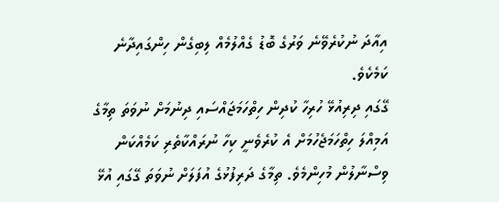އިއާދަ ނުކުރެވޭނެ ވަރުގެ ބޮޑު ގެއްލުމެއް ލިބިގެން ހިންގައިދާނެ ކަމެކެވެ.
ގޭގައި ދިރިއުޅޭ ހުރިހާ ކުދިން ހިތްހަމަޖައްސައި ދިނުމަށް ނުވަތަ ތިމާގެ އަމިއްލަ ހިތްހަމަޖެހުމަށް އެ ކުރެވެނީ ކިހާ ނުރައްކާތެރި ކަމެއްކަން ވިސްނާލުން މުހިންމެވެ. ތިމާގެ ދަރިފުޅުގެ އުފަލަށް ނުވަތަ ގޭގައި އުޅޭ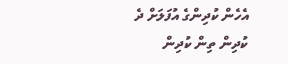އެހެން ކުދިންގެ އުފަލަށް ދެ ކުދިން ތިން ކުދިން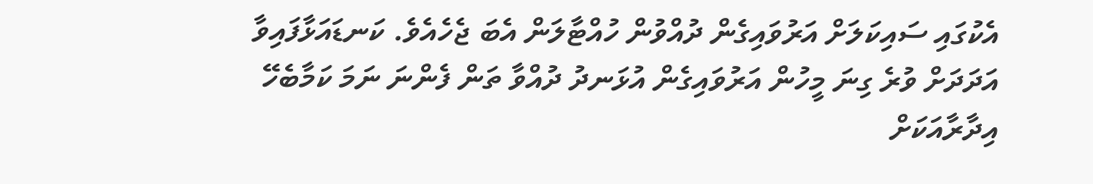އެކުގައި ސައިކަލަށް އަރުވައިގެން ދުއްވުން ހުއްޓާލަން އެބަ ޖެހެއެވެ. ކަނޑައަޅާފައިވާ އަދަދަށް ވުރެ ގިނަ މީހުން އަރުވައިގެން އުޅަނދު ދުއްވާ ތަން ފެންނަ ނަމަ ކަމާބެހޭ އިދާރާއަކަށް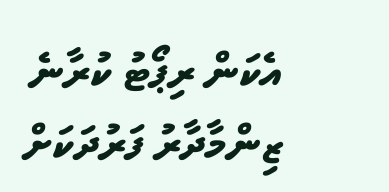އެކަން ރިޕޯޓު ކުރާނެ ޒިންމާދާރު ފަރުދަކަށް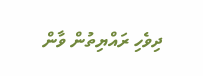ދިވެހި ރައްޔިތުން ވާން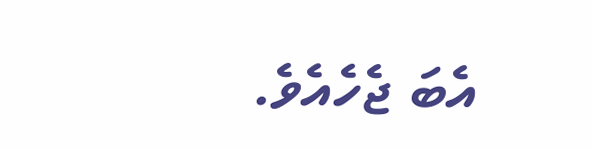އެބަ ޖެހެއެވެ.